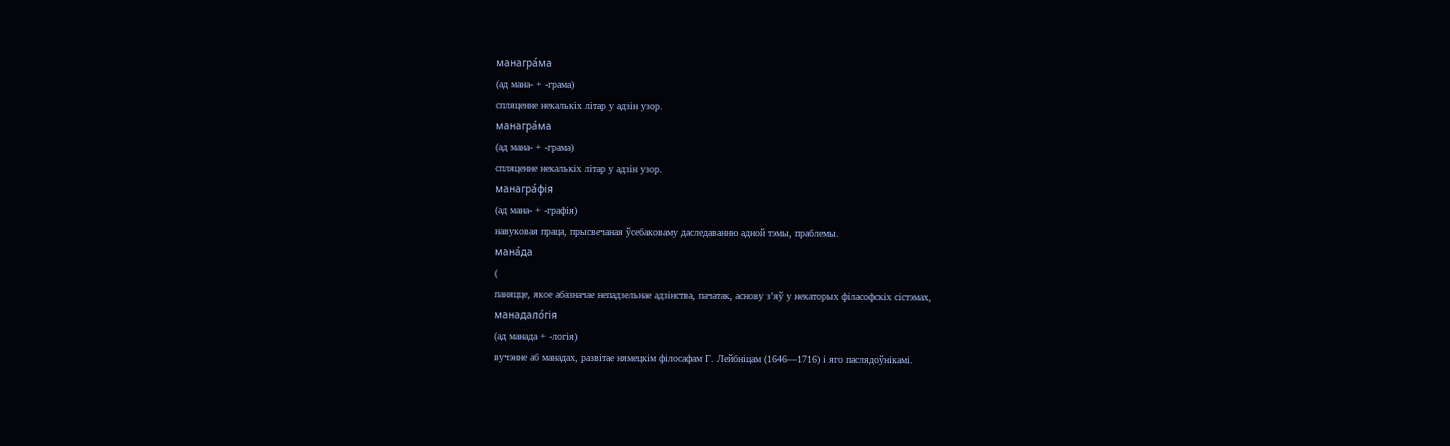манагра́ма
(ад мана- + -грама)
спляценне некалькіх літар у адзін узор.
манагра́ма
(ад мана- + -грама)
спляценне некалькіх літар у адзін узор.
манагра́фія
(ад мана- + -графія)
навуковая праца, прысвечаная ўсебаковаму даследаванню адной тэмы, праблемы.
мана́да
(
паняцце, якое абазначае непадзельнае адзінства, пачатак, аснову з’яў у некаторых філасофскіх сістэмах,
манадало́гія
(ад манада + -логія)
вучэнне аб манадах, развітае нямецкім філосафам Г. Лейбніцам (1646—1716) і яго паслядоўнікамі.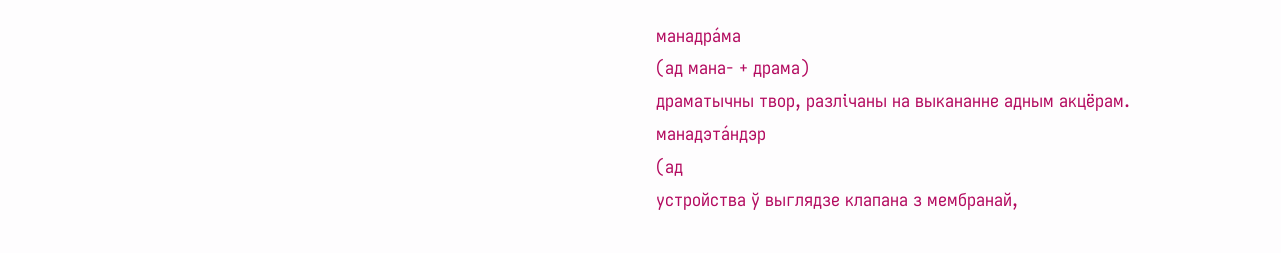манадра́ма
(ад мана- + драма)
драматычны твор, разлічаны на выкананне адным акцёрам.
манадэта́ндэр
(ад
устройства ў выглядзе клапана з мембранай,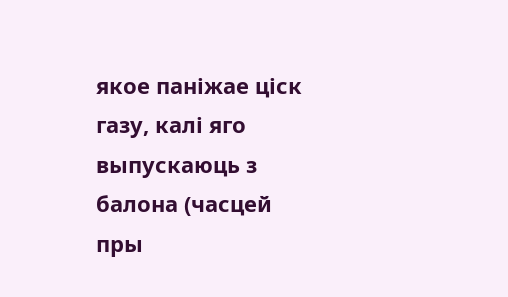якое паніжае ціск газу, калі яго выпускаюць з балона (часцей пры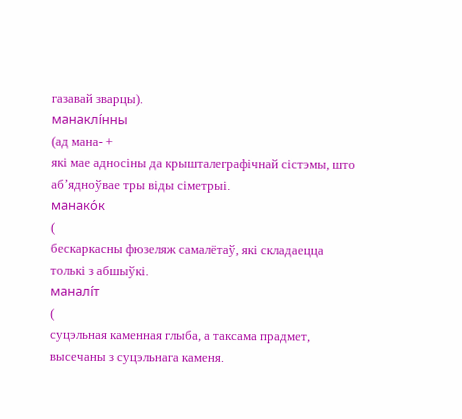газавай зварцы).
манаклі́нны
(ад мана- +
які мае адносіны да крышталеграфічнай сістэмы, што аб’ядноўвае тры віды сіметрыі.
манако́к
(
бескаркасны фюзеляж самалётаў, які складаецца толькі з абшыўкі.
маналі́т
(
суцэльная каменная глыба, а таксама прадмет, высечаны з суцэльнага каменя.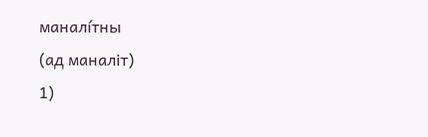маналі́тны
(ад маналіт)
1)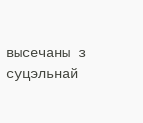высечаны з суцэльнай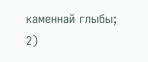каменнай глыбы;
2)